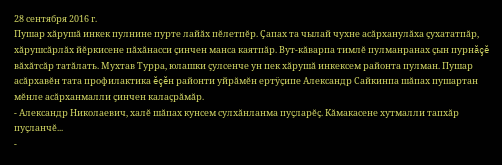28 сентября 2016 г.
Пушар хăрушă инкек пулнине пурте лайăх пĕлетпĕр. Çапах та чылай чухне асăрханулăха çухататпăр, хăрушсăрлăх йĕркисене пăхăнасси çинчен манса каятпăр. Вут-кăварпа тимлĕ пулманранах çын пурнăçĕ вăхăтсăр татăлать. Мухтав Турра, юлашки çулсенче ун пек хăрушă инкексем районта пулман. Пушар асăрхавĕн тата профилактика ĕçĕн районти уйрăмĕн ертÿçипе Александр Сайкинпа шăпах пушартан мĕнле асăрханмалли çинчен калаçрăмăр.
- Александр Николаевич, халĕ шăпах кунсем сулхăнланма пуçларĕç. Кăмакасене хутмалли тапхăр пуçланчĕ...
-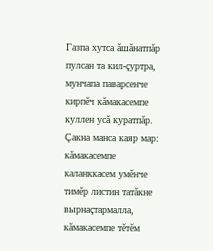Газпа хутса ăшăнатпăр пулсан та кил-çуртра, мунчапа паварсенче кирпĕч кăмакасемпе куллен усă куратпăр. Çакна манса каяр мар: кăмакасемпе каланккасем умĕнче тимĕр листин татăкне вырнаçтармалла, кăмакасемпе тĕтĕм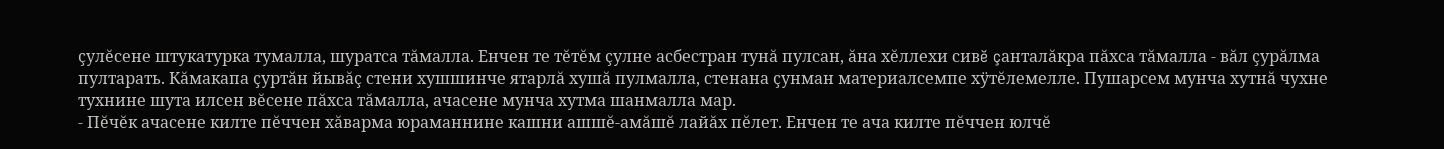çулĕсене штукатурка тумалла, шуратса тăмалла. Енчен те тĕтĕм çулне асбестран тунă пулсан, ăна хĕллехи сивĕ çанталăкра пăхса тăмалла - вăл çурăлма пултарать. Кăмакапа çуртăн йывăç стени хушшинче ятарлă хушă пулмалла, стенана çунман материалсемпе хÿтĕлемелле. Пушарсем мунча хутнă чухне тухнине шута илсен вĕсене пăхса тăмалла, ачасене мунча хутма шанмалла мар.
- Пĕчĕк ачасене килте пĕччен хăварма юраманнине кашни ашшĕ-амăшĕ лайăх пĕлет. Енчен те ача килте пĕччен юлчĕ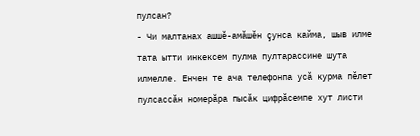пулсан?
- Чи малтанах ашшĕ-амăшĕн çунса кайма, шыв илме тата ытти инкексем пулма пултарассине шута илмелле. Енчен те ача телефонпа усă курма пĕлет пулсассăн номерăра пысăк цифрăсемпе хут листи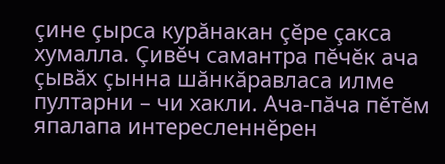çине çырса курăнакан çĕре çакса хумалла. Çивĕч самантра пĕчĕк ача çывăх çынна шăнкăравласа илме пултарни – чи хакли. Ача-пăча пĕтĕм япалапа интересленнĕрен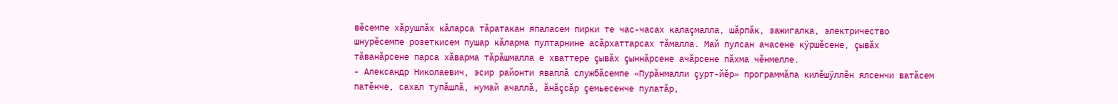вĕсемпе хăрушлăх кăларса тăратакан япаласем пирки те час-часах калаçмалла, шăрпăк, зажигалка, электричество шнурĕсемпе розеткисем пушар кăларма пултарнине асăрхаттарсах тăмалла. Май пулсан ачасене кÿршĕсене, çывăх тăванăрсене парса хăварма тăрăшмалла е хваттере çывăх çыннăрсене ачăрсене пăхма чĕнмелле.
- Александр Николаевич, эсир районти яваплă службăсемпе «Пурăнмалли çурт-йĕр» программăпа килĕшÿллĕн ялсенчи ватăсем патĕнче, сахал тупăшлă, нумай ачаллă, ăнăçсăр çемьесенче пулатăр,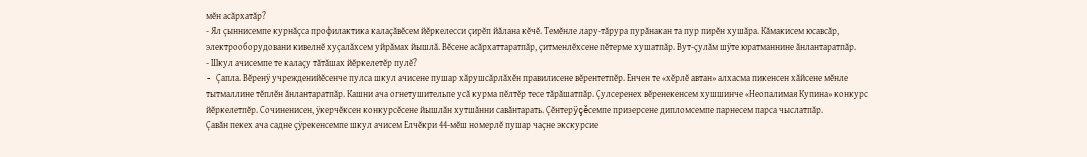мĕн асăрхатăр?
- Ял çыннисемпе курнăçса профилактика калаçăвĕсем йĕркелесси çирĕп йăлана кĕчĕ. Темĕнле лару-тăрура пурăнакан та пур пирĕн хушăра. Кăмакисем юсавсăр, электрооборудовани кивелнĕ хуçалăхсем уйрăмах йышлă. Вĕсене асăрхаттаратпăр, çитменлĕхсене пĕтерме хушатпăр. Вут-çулăм шÿте юратманнине ăнлантаратпăр.
- Шкул ачисемпе те калаçу тăтăшах йĕркелетĕр пулĕ?
- Çапла. Вĕренÿ учрежденийĕсенче пулса шкул ачисене пушар хăрушсăрлăхĕн правилисене вĕрентетпĕр. Енчен те «хĕрлĕ автан» алхасма пикенсен хăйсене мĕнле тытмаллине тĕплĕн ăнлантаратпăр. Кашни ача огнетушительпе усă курма пĕлтĕр тесе тăрăшатпăр. Çулсеренех вĕренекенсем хушшинче «Неопалимая Купина» конкурс йĕркелетпĕр. Сочиненисен, ÿкерчĕксен конкурсĕсене йышлăн хутшăнни савăнтарать. Çĕнтерÿçĕсемпе призерсене дипломсемпе парнесем парса чыслатпăр.
Çавăн пекех ача садне çÿрекенсемпе шкул ачисем Елчĕкри 44-мĕш номерлĕ пушар чаçне экскурсие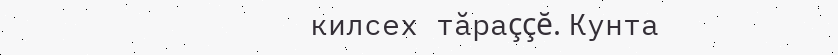килсех тăраççĕ. Кунта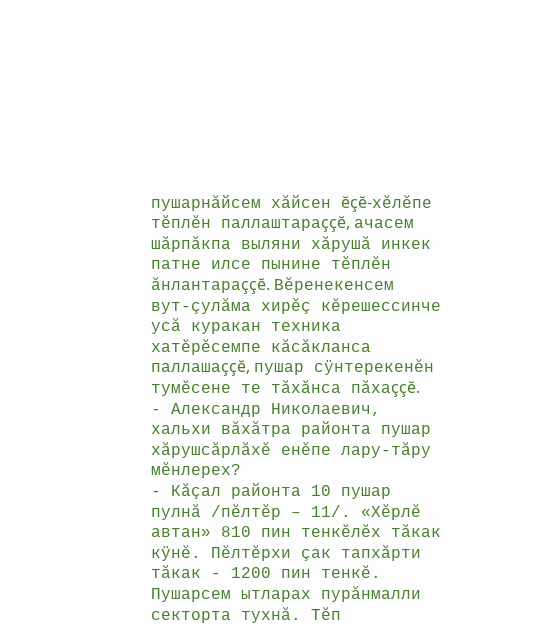пушарнăйсем хăйсен ĕçĕ-хĕлĕпе тĕплĕн паллаштараççĕ, ачасем шăрпăкпа выляни хăрушă инкек патне илсе пынине тĕплĕн ăнлантараççĕ. Вĕренекенсем вут-çулăма хирĕç кĕрешессинче усă куракан техника хатĕрĕсемпе кăсăкланса паллашаççĕ, пушар сÿнтерекенĕн тумĕсене те тăхăнса пăхаççĕ.
- Александр Николаевич, хальхи вăхăтра районта пушар хăрушсăрлăхĕ енĕпе лару-тăру мĕнлерех?
- Кăçал районта 10 пушар пулнă /пĕлтĕр – 11/. «Хĕрлĕ автан» 810 пин тенкĕлĕх тăкак кÿнĕ. Пĕлтĕрхи çак тапхăрти тăкак - 1200 пин тенкĕ. Пушарсем ытларах пурăнмалли секторта тухнă. Тĕп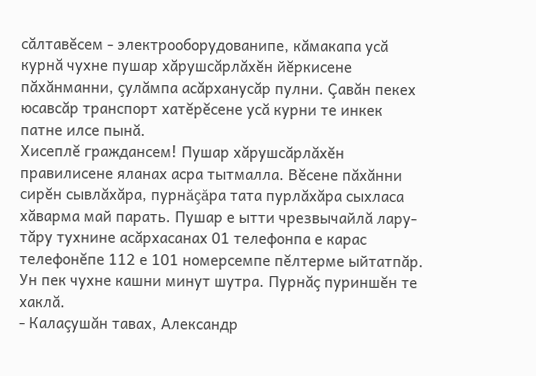сăлтавĕсем - электрооборудованипе, кăмакапа усă курнă чухне пушар хăрушсăрлăхĕн йĕркисене пăхăнманни, çулăмпа асăрханусăр пулни. Çавăн пекех юсавсăр транспорт хатĕрĕсене усă курни те инкек патне илсе пынă.
Хисеплĕ граждансем! Пушар хăрушсăрлăхĕн правилисене яланах асра тытмалла. Вĕсене пăхăнни сирĕн сывлăхăра, пурнăçăра тата пурлăхăра сыхласа хăварма май парать. Пушар е ытти чрезвычайлă лару-тăру тухнине асăрхасанах 01 телефонпа е карас телефонĕпе 112 е 101 номерсемпе пĕлтерме ыйтатпăр. Ун пек чухне кашни минут шутра. Пурнăç пуриншĕн те хаклă.
- Калаçушăн тавах, Александр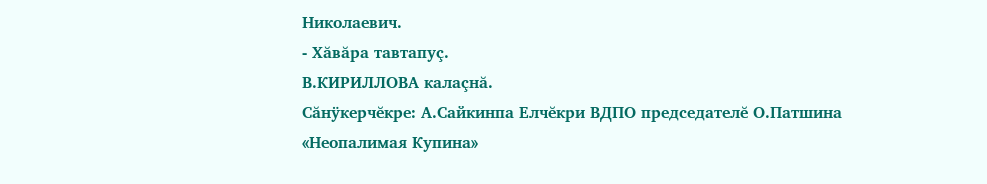Николаевич.
- Хăвăра тавтапуç.
В.КИРИЛЛОВА калаçнă.
Сăнÿкерчĕкре: А.Сайкинпа Елчĕкри ВДПО председателĕ О.Патшина «Неопалимая Купина»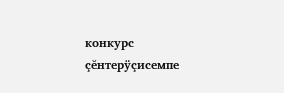конкурс çĕнтерÿçисемпе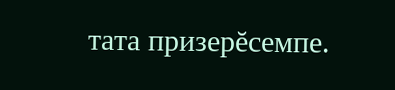тата призерĕсемпе.